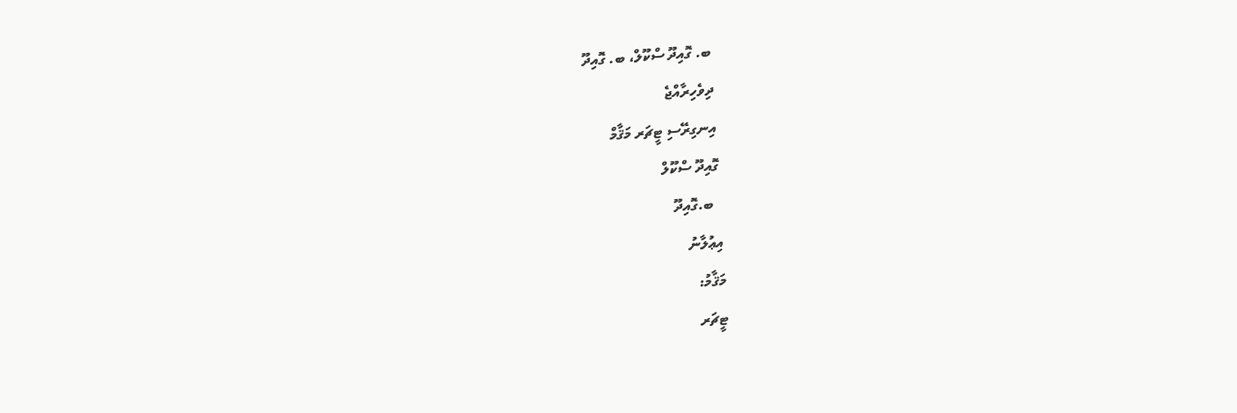ބ. ގޮއިދޫ ސްކޫލް، ބ. ގޮއިދޫ
ދިވެހިރާއްޖެ
އިނގިރޭސި ޓީޗަރ މަޤާމް
ގޮއިދޫ ސްކޫލް
  ބ.ގޮއިދޫ
އިޢުލާނު
މަޤާމު:
ޓީޗަރ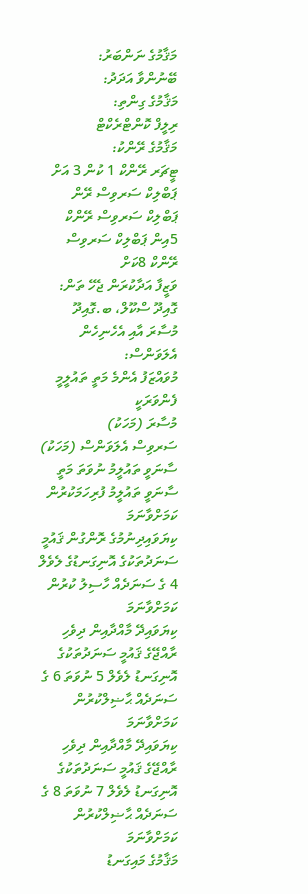މަޤާމުގެ ނަންބަރު:
ބޭނުންވާ އަދަދު:
މަޤާމުގެ ގިންތި:
ރިލީފް ކޮންޓްރެކްޓް
މަޤާމުގެ ރޭންކު:
ޓީޗަރ ރޭންކް 1 ކުން 3 އަށް
ޕަބްލިކް ސަރވިސް ރޭން
ޕަބްލިކް ސަރވިސް ރޭންކް 5އިން ޕަބްލިކް ސަރވިސް ރޭންކް 8ކަށް
ވަޒީފާ އަދާކުރަން ޖެހޭ ތަން:
ގޮއިދޫ ސްކޫލް، ބ.ގޮއިދޫ
މުސާރަ އާއި އެހެނިހެން އެލަވަންސް:
މުވައްޒަފު އެންމެ މަތީ ތައުލީމީ ފެންވަރަކީ
މުސާރަ (މަހަކު)
ސަރވިސް އެލަވަންސް (މަހަކު)
ސާނަވީ ތައުލީމު ނުވަތަ މަތީ ސާނަވީ ތައުލީމު ފުރިހަމަކުރުން ކަމަށްވާނަމަ
ކިޔަވައިދިނުމުގެ ރޮންގުން ޤައުމީ ސަނަދުތަކުގެ އޮނިގަނޑުގެ ލެވެލް 4 ގެ ސަނަދެއް ހާސިލު ކުރުން ކަމަށްވާނަމަ
ކިޔަވައިދޭ މާއްދާއިން ދިވެހި ރާއްޖޭގެ ޤައުމީ ސަނަދުތަކުގެ އޮނިގަނޑު ލެވެލް 5 ނުވަތަ 6 ގެ ސަނަދެއް ޙާޟިލްކުރުން ކަމަށްވާނަމަ
ކިޔަވައިދޭ މާއްދާއިން ދިވެހި ރާއްޖޭގެ ޤައުމީ ސަނަދުތަކުގެ އޮނިގަނޑު ލެވެލް 7 ނުވަތަ 8 ގެ ސަނަދެއް ޙާޟިލްކުރުން ކަމަށްވާނަމަ
މަޤާމުގެ މައިގަނޑު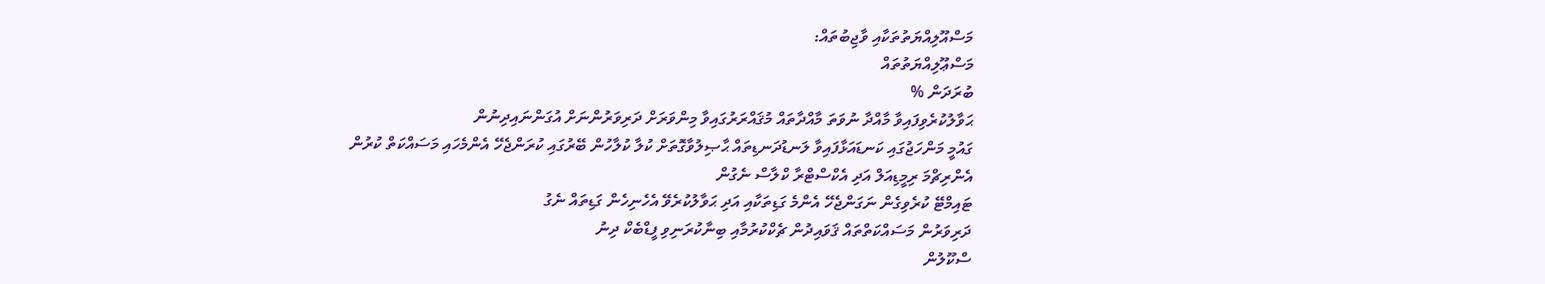މަސްއޫލިއްޔަތުތަކާއި ވާޖިބުތައް:
މަސްޢޫލިއްޔަތުތައް
ބުރަދަން %
ޙަވާލުކުރެވިފައިވާ މާއްދާ ނުވަތަ މާއްދާތައް މުޤައްރަރުގައިވާ މިންވަރަށް ދަރިވަރުންނަށް އުގަންނައިދިނުން
ގައުމީ މަންހަޖުގައި ކަނޑައަޅާފައިވާ ލަނޑުދަނޑިތައް ޙާޞިލުވާގޮތަށް ކުލާ ކުލާހުން ބޭރުގައި ކުރަންޖެހޭ އެންމެހައި މަސައްކަތް ކުރުން
އެންރިޗްމަ ރިމީޑިއަލް އަދި އެކްސްޓްރާ ކްލާސް ނެގުން
ޓައިމްޓޭ ކުރެވިގެން ނަގަންޖެހޭ އެންމެ ގަޑިތަކާއި އަދި ޙަވާލުކުރެވޭ އެހެނިހެން ގަޑިތައް ނެގު
ދަރިވަރުން މަސައްކަތްތައް ޤަވައިދުން ޗެކްކުރުމާއި ބިނާކުރަނިވި ފީޑްބެކް ދިނު
ސްކޫލުން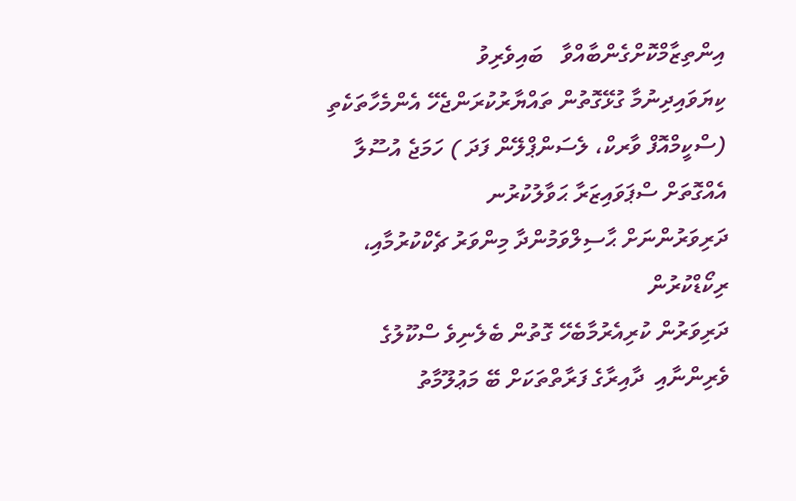އިންތިޒާމްކޮށްގެންބާއްވާ   ބައިވެރިވު
ކިޔަވައިދިނުމާ ގުޅޭގޮތުން ތައްޔާރުކުރަންޖެހޭ އެންމެހާތަކެތި (ސްކީމްއޮފް ވާރކް، ލެސަންޕްލޭން ފަދަ ) ހަމަޖެ އުސޫލާ އެއްގޮތަށް ސްޕަވައިޒަރާ ޙަވާލުކުރުނ
ދަރިވަރުންނަށް ޙާސިލްވަމުންދާ މިންވަރު ޗެކްކުރުމާއި، ރިކޯޑްކުރުން
ދަރިވަރުން ކުރިއެރުމާބެހޭ ގޮތުން ބެލެނިވެ ސްކޫލުގެ ވެރިންނާއި  ދާއިރާގެ ފަރާތްތަކަށް ބޭ މަޢުލޫމާތު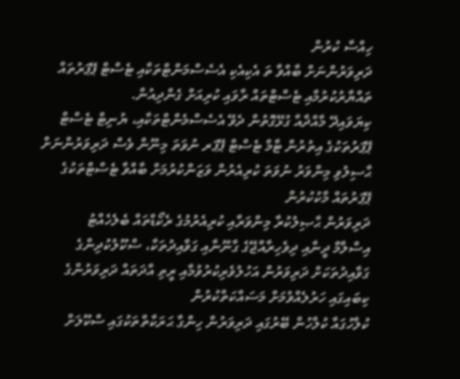ހިއްސާ ކުރުން
ދަރިވަރުންނަށް ބާއްވާ ތަ އެކިއެކި އެސެސްމަންޓްތަކާއި ޓެސްޓް ޕޭޕަރުތައް ތައްޔާރުކުރުމާއި ޓެސްޓްތައް ރާވައި ކުރިއަށް ގެންދިއުން.
ކިޔަވައިދޭ މާއްދާއާ ގުޅޭގޮތުން ދެވޭ އެސެސްމެންޓްތަކާއި، ޔުނިޓް ޓެސްޓް ޕޭޕަރުތަކުގެ އިތުރުން ޓާމް ޓެސްޓް ޕޭޕަރ ނުވަތަ މިނޫން ވެސް ދަރިވަރުންނަށް ޙާސިލުވި މިންވަރު ނުވަތަ ކުރިއެރުން ވަޒަންކުރުމަށް ބާއްވާ ޓެސްޓްތަކުގެ ޕޭޕަރުތައް މާކުކުރުން
ދަރިވަރުން ޙާޞިލުކުރާ މިންވަރާއި ކުރިއެރުމުގެ ރެކޯޑްތައް ބެލެހެއްޓު
އިސްލާމް ދީނާއި ދިވެހިރާއްޖޭގެ ގާނޫނާއި ގަވާއިދުތަކާ، ސްކޫލުކުދިންގެ ގަވާއިދުތަކަށް ދަރިވަރުން އަހުލުވެރިކުރުވުމާއި ރީތި އާދަތައް ދަރިވަރުންގެ ކިބައިގައި ހަރުލެއްވުމަށް މަސައްކަތްކުރުން
ކުލާހުގައާ ކުލާހުން ބޭރުގައި ދަރިވަރުން ހިންގާ ޙަރަކާތްތަކުގައި ސްކޫލަށް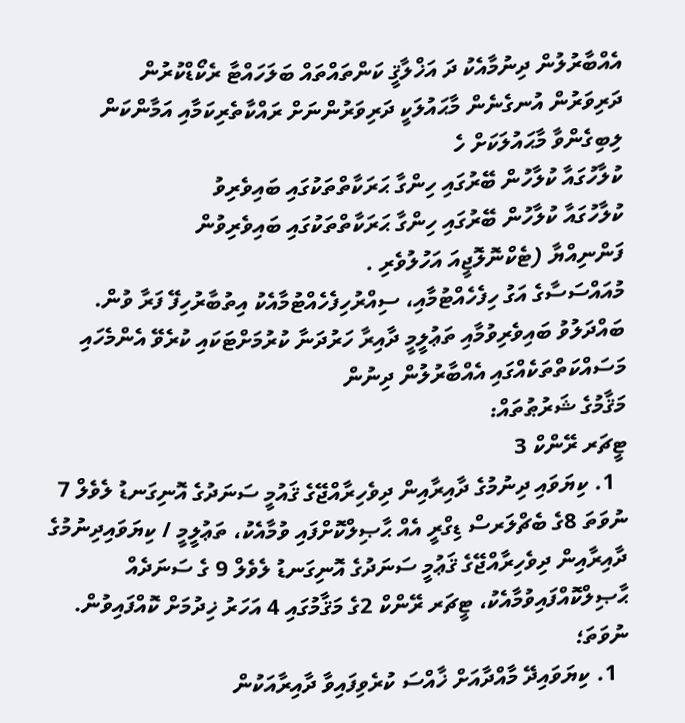އެއްބާރުލުން ދިނުމާއެކު ދަ އަޚްލާޤީ ކަންތައްތައް ބަލަހައްޓާ ރެކޯޑްކުރުން
ދަރިވަރުން އުނގެނެން މާޙައުލަކީ ދަރިވަރުންނަށް ރައްކާތެރިކަމާއި އަމާންކަން ލިބިގެންވާ މާޙައުލަކަށް ހެ
ކުލާހުގައާ ކުލާހުން ބޭރުގައި ހިންގާ ޙަރަކާތްތަކުގައި ބައިވެރިވު
ކުލާހުގައާ ކުލާހުން ބޭރުގައި ހިންގާ ޙަރަކާތްތަކުގައި ބައިވެރިވުން
ފަންނިއްޔާ (ޓެކްނޮލޮޖީއަ އަހުލުވެރި .
މުއައްސަސާގެ އަގު ހިފެހެއްޓުމާއި، ސިއްރުހިފެހެއްޓުމާއެކު އިތުބާރުހިފޭ ފަރާ ވުން.
ބައްދަލުވު ބައިވެރިވުމާއި ތަޢުލީމީ ދާއިރާ ހަރުދަނާ ކުރުމަށްޓަކައި ކުރެވޭ އެންމެހައި މަސައްކަތްތަކެއްގައި އެއްބާރުލުން ދިނުން
މަޤާމުގެ ޝަރުޠުތައް:
ޓީޗަރ ރޭންކް 3
  1. ކިޔަވައި ދިނުމުގެ ދާއިރާއިން ދިވެހިރާއްޖޭގެ ޤައުމީ ސަނަދުގެ އޮނިގަނޑު ލެވެލް 7 ނުވަތަ 8ގެ ބެޗްލަރސް ޑިގްރީ އެއް ޙާޞިލްކޮށްފައި ވުމާއެކު، ތަޢުލީމީ / ކިޔަވައިދިނުމުގެ ދާއިރާއިން ދިވެހިރާއްޖޭގެ ޤަޢުމީ ސަނަދުގެ އޮނިގަނޑު ލެވެލް 9 ގެ ސަނަދެއް ޙާޞިލްކޮއްފައިވުމާއެކު، ޓީޗަރ ރޭންކް 2ގެ މަޤާމުގައި 4 އަހަރު ޚިދުމަށް ކޮއްފައިވުން.
ނުވަތަ؛
  1. ކިޔަވައިދޭ މާއްދާއަށް ޚާއްސަ ކުރެވިފައިވާ ދާއިރާއަކުން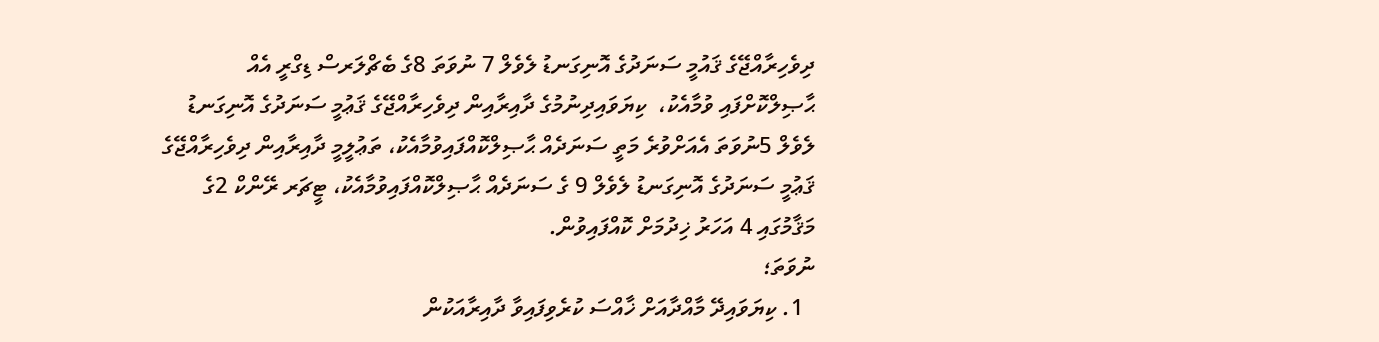ދިވެހިރާއްޖޭގެ ޤައުމީ ސަނަދުގެ އޮނިގަނޑު ލެވެލް 7 ނުވަތަ 8ގެ ބެޗްލަރސް ޑިގްރީ އެއް ޙާޞިލްކޮށްފައި ވުމާއެކު،  ކިޔަވައިދިނުމުގެ ދާއިރާއިން ދިވެހިރާއްޖޭގެ ޤަޢުމީ ސަނަދުގެ އޮނިގަނޑު ލެވެލް 5ނުވަތަ އެއަށްވުރެ މަތީ ސަނަދެއް ޙާޞިލްކޮއްފައިވުމާއެކު، ތަޢުލީމީ ދާއިރާއިން ދިވެހިރާއްޖޭގެ ޤަޢުމީ ސަނަދުގެ އޮނިގަނޑު ލެވެލް 9 ގެ ސަނަދެއް ޙާޞިލްކޮއްފައިވުމާއެކު، ޓީޗަރ ރޭންކް 2ގެ މަޤާމުގައި 4 އަހަރު ޚިދުމަށް ކޮއްފައިވުން.
ނުވަތަ؛
  1. ކިޔަވައިދޭ މާއްދާއަށް ޚާއްސަ ކުރެވިފައިވާ ދާއިރާއަކުން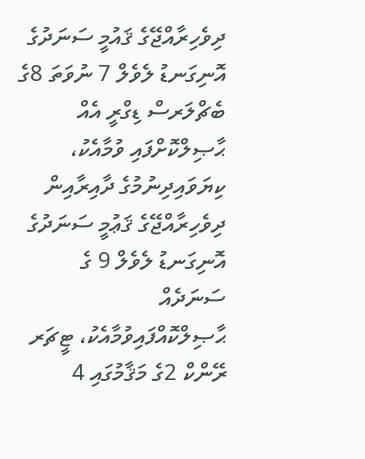ދިވެހިރާއްޖޭގެ ޤައުމީ ސަނަދުގެ އޮނިގަނޑު ލެވެލް 7 ނުވަތަ 8ގެ ބެޗްލަރސް ޑިގްރީ އެއް ޙާޞިލްކޮށްފައި ވުމާއެކު، ކިޔަވައިދިނުމުގެ ދާއިރާއިން ދިވެހިރާއްޖޭގެ ޤަޢުމީ ސަނަދުގެ އޮނިގަނޑު ލެވެލް 9 ގެ ސަނަދެއް ޙާޞިލްކޮއްފައިވުމާއެކު، ޓީޗަރ ރޭންކް 2ގެ މަޤާމުގައި 4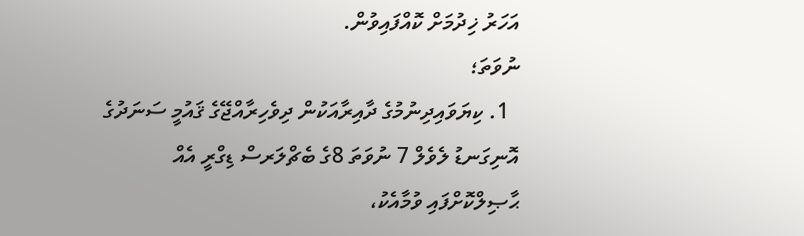އަހަރު ޚިދުމަށް ކޮއްފައިވުން.
ނުވަތަ؛
  1. ކިޔަވައިދިނުމުގެ ދާއިރާއަކުން ދިވެހިރާއްޖޭގެ ޤައުމީ ސަނަދުގެ އޮނިގަނޑު ލެވެލް 7 ނުވަތަ 8ގެ ބެޗްލަރސް ޑިގްރީ އެއް ޙާޞިލްކޮށްފައި ވުމާއެކު،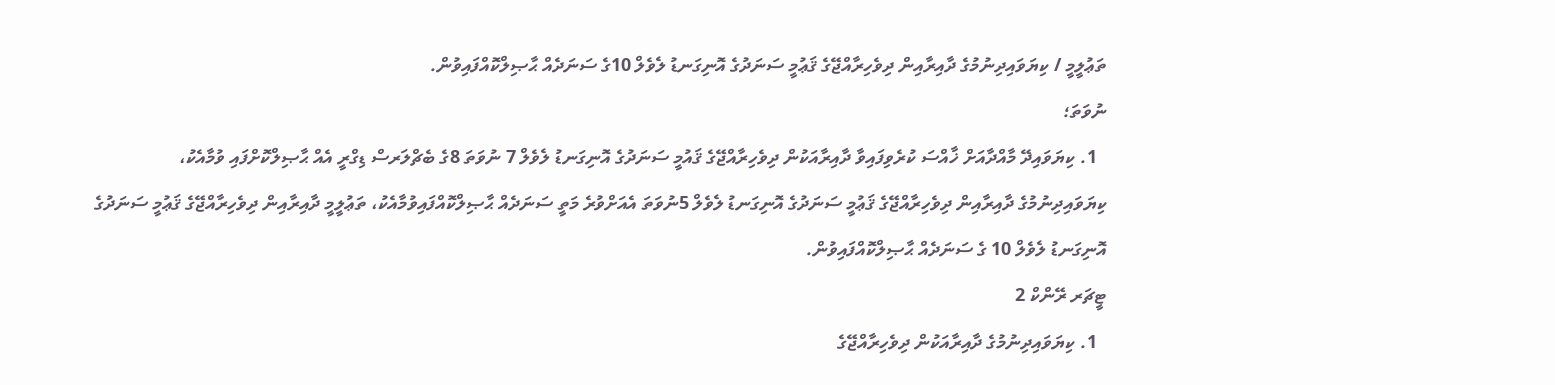ތަޢުލީމީ / ކިޔަވައިދިނުމުގެ ދާއިރާއިން ދިވެހިރާއްޖޭގެ ޤަޢުމީ ސަނަދުގެ އޮނިގަނޑު ލެވެލް 10ގެ ސަނަދެއް ޙާޞިލްކޮއްފައިވުން.
ނުވަތަ؛
  1. ކިޔަވައިދޭ މާއްދާއަށް ޚާއްސަ ކުރެވިފައިވާ ދާއިރާއަކުން ދިވެހިރާއްޖޭގެ ޤައުމީ ސަނަދުގެ އޮނިގަނޑު ލެވެލް 7 ނުވަތަ 8ގެ ބެޗްލަރސް ޑިގްރީ އެއް ޙާޞިލްކޮށްފައި ވުމާއެކު،  ކިޔަވައިދިނުމުގެ ދާއިރާއިން ދިވެހިރާއްޖޭގެ ޤަޢުމީ ސަނަދުގެ އޮނިގަނޑު ލެވެލް 5ނުވަތަ އެއަށްވުރެ މަތީ ސަނަދެއް ޙާޞިލްކޮއްފައިވުމާއެކު، ތަޢުލީމީ ދާއިރާއިން ދިވެހިރާއްޖޭގެ ޤަޢުމީ ސަނަދުގެ އޮނިގަނޑު ލެވެލް 10 ގެ ސަނަދެއް ޙާޞިލްކޮއްފައިވުން.
ޓީޗަރ ރޭންކް 2
  1. ކިޔަވައިދިނުމުގެ ދާއިރާއަކުން ދިވެހިރާއްޖޭގެ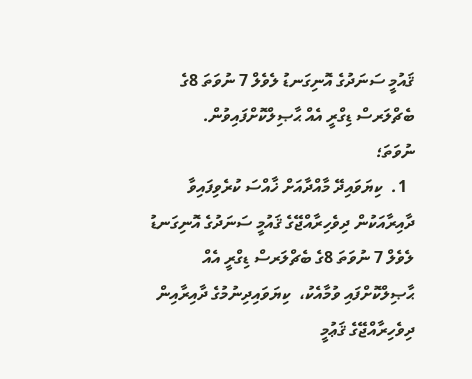ޤައުމީ ސަނަދުގެ އޮނިގަނޑު ލެވެލް 7 ނުވަތަ 8ގެ ބެޗްލަރސް ޑިގްރީ އެއް ޙާޞިލްކޮށްފައިވުން.
ނުވަތަ؛
  1.  ކިޔަވައިދޭ މާއްދާއަށް ޚާއްސަ ކުރެވިފައިވާ ދާއިރާއަކުން ދިވެހިރާއްޖޭގެ ޤައުމީ ސަނަދުގެ އޮނިގަނޑު ލެވެލް 7 ނުވަތަ 8ގެ ބެޗްލަރސް ޑިގްރީ އެއް ޙާޞިލްކޮށްފައި ވުމާއެކު،  ކިޔަވައިދިނުމުގެ ދާއިރާއިން ދިވެހިރާއްޖޭގެ ޤަޢުމީ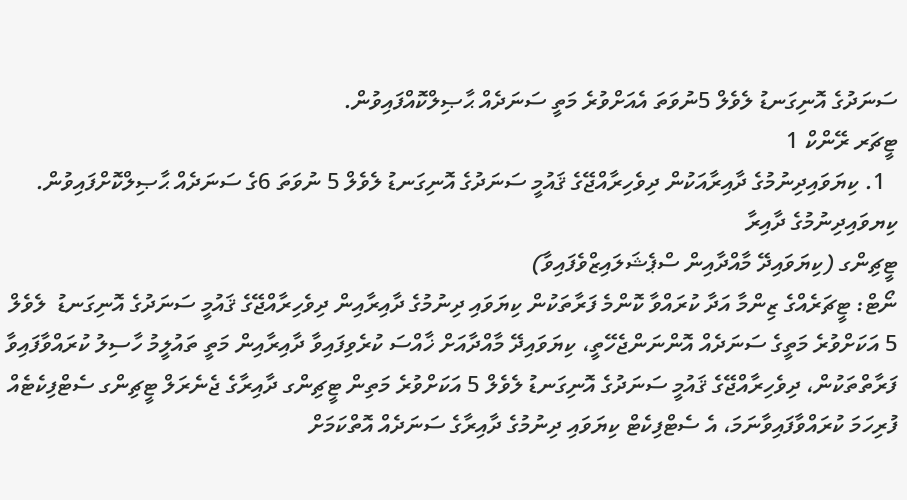ސަނަދުގެ އޮނިގަނޑު ލެވެލް 5ނުވަތަ އެއަށްވުރެ މަތީ ސަނަދެއް ޙާޞިލްކޮއްފައިވުން.
ޓީޗަރ ރޭންކް 1
  1. ކިޔަވައިދިނުމުގެ ދާއިރާއަކުން ދިވެހިރާއްޖޭގެ ޤައުމީ ސަނަދުގެ އޮނިގަނޑު ލެވެލް 5 ނުވަތަ 6ގެ ސަނަދެއް ޙާޞިލްކޮށްފައިވުން.
ކިޔވައިދިނުމުގެ ދާއިރާ
ޓީޗިންގ (ކިޔަވައިދޭ މާއްދާއިން ސްޕެޝަލައިޒްވެފައިވާ)
ނޯޓް: ޓީޗަރެއްގެ ޒިންމާ އަދާ ކުރައްވާ ކޮންމެ ފަރާތަކުން ކިޔަވައި ދިނުމުގެ ދާއިރާއިން ދިވެހިރާއްޖޭގެ ޤައުމީ ސަނަދުގެ އޮނިގަނޑު  ލެވެލް 5 އަކަށްވުރެ މަތީގެ ސަނަދެއް އޮންނަންޖެހޭތީ، ކިޔަވައިދޭ މާއްދާއަށް ޚާއްސަ ކުރެވިފައިވާ ދާއިރާއިން މަތީ ތައުލީމު ހާސިލު ކުރައްވާފައިވާ ފަރާތްތަކުން، ދިވެހިރާއްޖޭގެ ޤައުމީ ސަނަދުގެ އޮނިގަނޑު ލެވެލް 5 އަކަށްވުރެ މަތިން ޓީޗިންގ ދާއިރާގެ ޖެނެރަލް ޓީޗިންގ ސެޓްފިކެޓެއް ފުރިހަމަ ކުރައްވާފައިވާނަމަ، އެ ސެޓްފިކެޓް ކިޔަވައި ދިނުމުގެ ދާއިރާގެ ސަނަދެއް އޮތްކަމަށް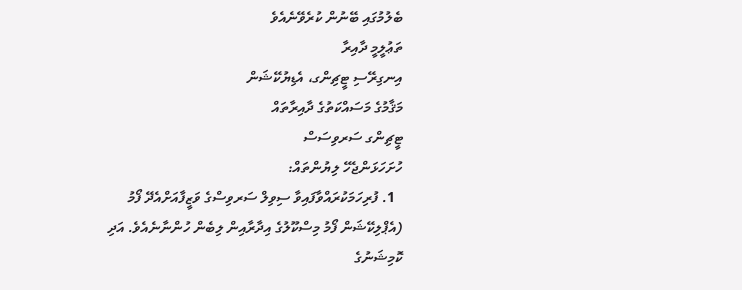ބެލުމުގައި ބޭނުން ކުރެވޭނެއެވެ
ތަޢުލީމީ ދާއިރާ
އިނގިރޭސި ޓީޗިންގ، އެޑިޔުކޭޝަން
މަޤާމުގެ މަސައްކަތުގެ ދާއިރާތައް
ޓީޗިންގ ސަރވިސަސް
ހުށަހަޅަންޖެހޭ ލިޔުންތައް:
  1. ފުރިހަމަކުރައްވާފައިވާ ސިވިލް ސަރވިސްގެ ވަޒީފާއަށްއެދޭ ފޯމު (އެޕްލިކޭޝަން ފޯމު މިސްކޫލުގެ އިދާރާއިން ލިބެން ހުންނާނެއެވެ. އަދި ކޮމިޝަނުގެ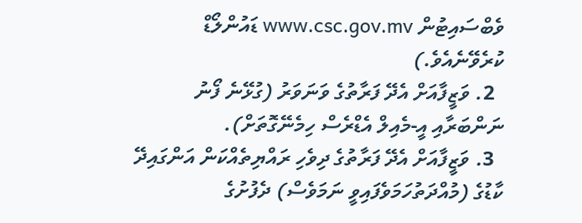ވެބްސައިޓުން www.csc.gov.mv ޑައުންލޯޑް ކުރެވޭނެއެވެ.)
  2. ވަޒީފާއަށް އެދޭ ފަރާތުގެ ވަނަވަރު (ގުޅޭނެ ފޯނު ނަންބަރާއި އީ-މެއިލް އެޑްރެސް ހިމެނޭގޮތަށް).
  3. ވަޒީފާއަށް އެދޭ ފަރާތުގެ ދިވެހި ރައްޔިތެއްކަން އަންގައިދޭ ކާޑުގެ (މުއްދަތުހަމަވެފައިވީ ނަމަވެސް) ދެފުށުގެ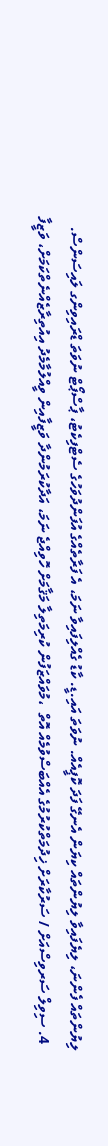ލިޔުންތައް ފެންނަ، ލިޔެފައިވާ ލިޔުންތައް ކިޔަން އެނގޭ ފަދަ ކޮޕީއެއް. ނުވަތަ އައި.ޑީ. ކާޑު ގެއްލިފައިވާ ނަމަ، އެ ފަރާތެއްގެ އުފަންދުވަހުގެ ސެޓްފިކެޓު، ޕާސްޕޯޓް ނުވަތަ ޑްރައިވިންގ ލައިސަންސް.
  4. ސިވިލް ސަރވިސްއަށް / ސަރުކާރަށް ޚިދުމަތްކުރުމުގެ އެއްބަސްވުމެއް އޮތް  ،މުވައްޒަފުން ކުރިމަތިލާ މަޤާމަށް ހޮވިއްޖެ ނަމަ، އަދާކުރަމުންދާ ވަޒީފާއިން ވީއްލުމާމެދު އިއުތިރާޒެއްނެތްކަމަށް، ވަޒީފާ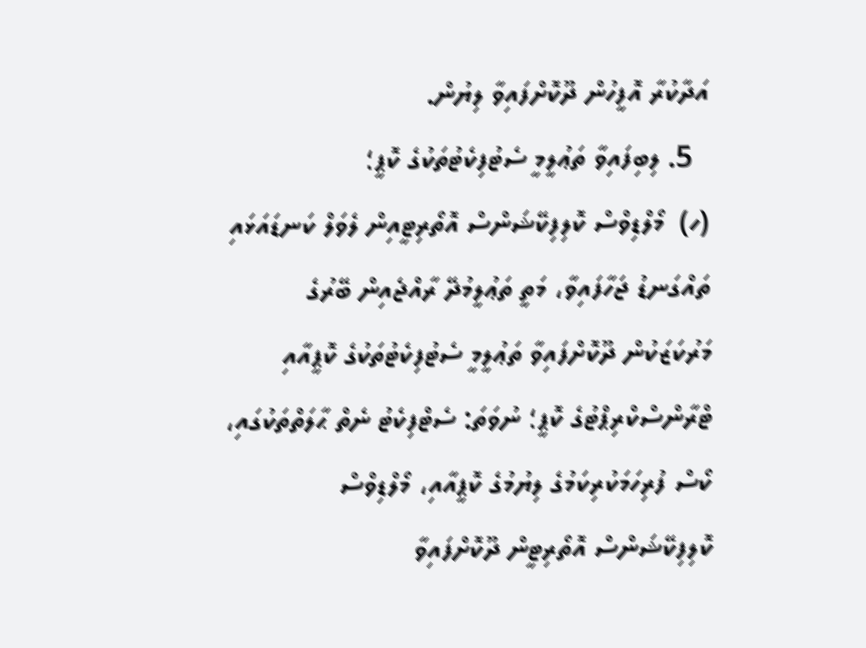އަދާކުރާ އޮފީހުން ދޫކޮށްފައިވާ ލިޔުން.
  5. ލިބިފައިވާ ތަޢުލީމީ ސެޓުފިކެޓުތަކުގެ ކޮޕީ؛
(ހ)  މޯލްޑިވްސް ކޮލިފިކޭޝަންސް އޮތޯރިޓީއިން ލެވަލް ކަނޑައަޅައި ތައްގަނޑު ޖަހާފައިވާ، މަތީ ތަޢުލީމުދޭ ރާއްޖެއިން ބޭރުގެ މަރުކަޒަކުން ދޫކޮށްފައިވާ ތަޢުލީމީ ސެޓުފިކެޓުތަކުގެ ކޮޕީއާއި ޓްރާންސްކްރިޕްޓުގެ ކޮޕީ؛ ނުވަތަ: ސެޓްފިކެޓު ނެތް ޙާލަތްތަކުގައި، ކޯސް ފުރިހަމަކުރިކަމުގެ ލިޔުމުގެ ކޮޕީއާއި، މޯލްޑިވްސް ކޮލިފިކޭޝަންސް އޮތޯރިޓީން ދޫކޮށްފައިވާ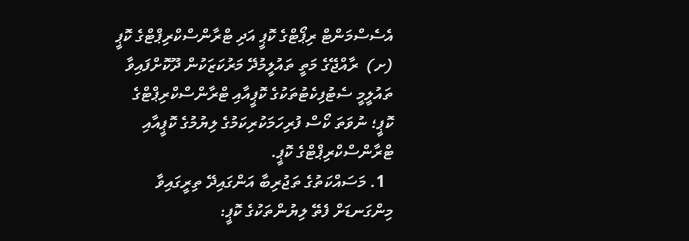އެސެސްމަންޓް ރިޕޯޓްގެ ކޮޕީ އަދި ޓްރާންސްކްރިޕްޓްގެ ކޮޕީ
(ށ)  ރާއްޖޭގެ މަތީ ތައުލީމުދޭ މަރުކަޒަކުން ދޫކޮށްފައިވާ ތައުލީމީ ސެޓުފިކެޓުތަކުގެ ކޮޕީއާއި ޓްރާންސްކްރިޕްޓްގެ ކޮޕީ؛ ނުވަތަ ކޯސް ފުރިހަމަކުރިކަމުގެ ލިޔުމުގެ ކޮޕީއާއި ޓްރާންސްކްރިޕްޓްގެ ކޮޕީ.
  1. މަސައްކަތުގެ ތަޖުރިބާ އަންގައިދޭ ތިރީގައިވާ މިންގަނޑަށް ފެތޭ ލިޔުންތަކުގެ ކޮޕީ: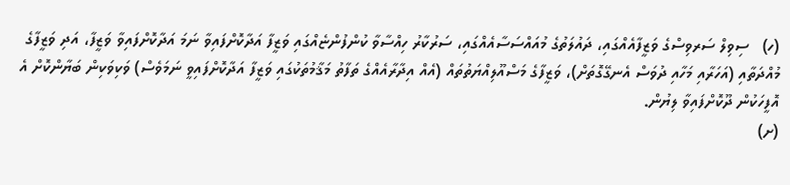(ހ)   ސިވިލް ސަރވިސްގެ ވަޒީފާއެއްގައި، ދައުލަތުގެ މުއައްސަސާއެއްގައި، ސަރުކާރު ހިއްސާވާ ކުންފުންޏެއްގައި ވަޒީފާ އަދާކޮށްފައިވާ ނަމަ އަދާކޮށްފައިވާ ވަޒީފާ، އަދި ވަޒީފާގެ މުއްދަތާއި (އަހަރާއި މަހާއި ދުވަސް އެނގޭގޮތަށް)، ވަޒީފާގެ މަސްއޫލިއްޔަތުތައް (އެއް އިދާރާއެއްގެ ތަފާތު މަޤާމުތަކުގައި ވަޒީފާ އަދާކޮށްފައިވީ ނަމަވެސް) ވަކިވަކިން ބަޔާންކޮށް އެ އޮފީހަކުން ދޫކޮށްފައިވާ ލިޔުން.
(ށ)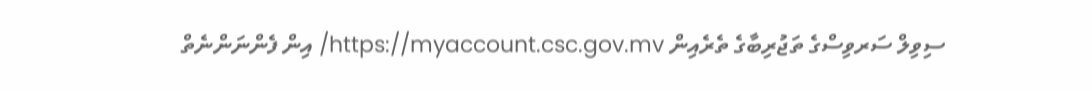ސިވިލް ސަރވިސްގެ ތަޖުރިބާގެ ތެރެއިން https://myaccount.csc.gov.mv/ އިން ފެންނަންނެތް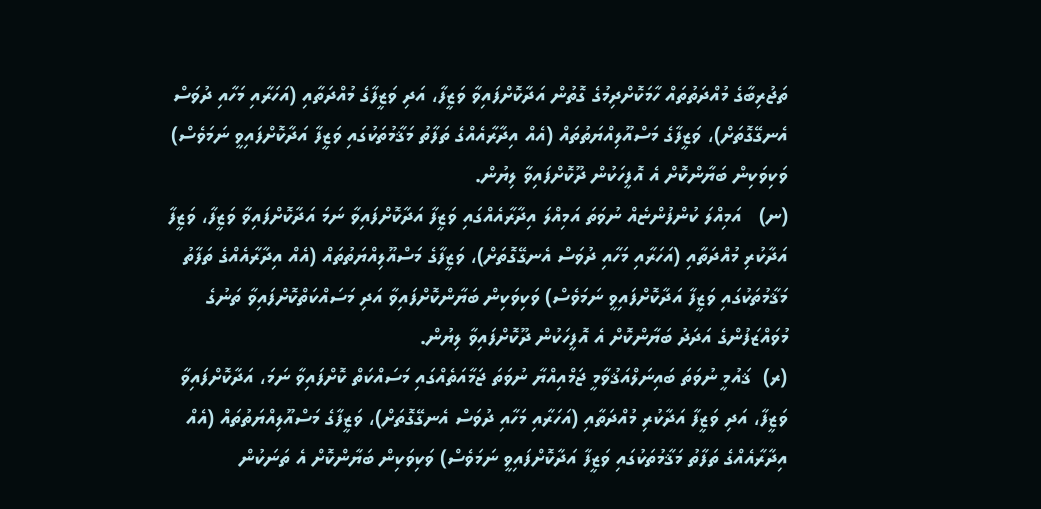ތަޖުރިބާގެ މުއްދަތުތައް ހާމަކޮށްދިމުގެ ގޮތުން އަދާކޮށްފައިވާ ވަޒީފާ، އަދި ވަޒީފާގެ މުއްދަތާއި (އަހަރާއި މަހާއި ދުވަސް އެނގޭގޮތަށް)، ވަޒީފާގެ މަސްއޫލިއްޔަތުތައް (އެއް އިދާރާއެއްގެ ތަފާތު މަޤާމުތަކުގައި ވަޒީފާ އަދާކޮށްފައިވީ ނަމަވެސް) ވަކިވަކިން ބަޔާންކޮށް އެ އޮފީހަކުން ދޫކޮށްފައިވާ ލިޔުން.
(ނ)   އަމިއްލަ ކުންފުންޏެއް ނުވަތަ އަމިއްލަ އިދާރާއެއްގައި ވަޒީފާ އަދާކޮށްފައިވާ ނަމަ އަދާކޮށްފައިވާ ވަޒީފާ، ވަޒީފާ އަދާކުރި މުއްދަތާއި (އަހަރާއި މަހާއި ދުވަސް އެނގޭގޮތަށް)، ވަޒީފާގެ މަސްއޫލިއްޔަތުތައް (އެއް އިދާރާއެއްގެ ތަފާތު މަޤާމުތަކުގައި ވަޒީފާ އަދާކޮށްފައިވީ ނަމަވެސް) ވަކިވަކިން ބަޔާންކޮށްފައިވާ އަދި މަސައްކަތްކޮށްފައިވާ ތަނުގެ މުވައްޒަފުންގެ އަދަދު ބަޔާންކޮށް އެ އޮފީހަކުން ދޫކޮށްފައިވާ ލިޔުން.
(ރ)  ޤައުމީ ނުވަތަ ބައިނަލްއަޤުވާމީ ޖަމްއިއްޔާ ނުވަތަ ޖަމާއަތެއްގައި މަސައްކަތް ކޮށްފައިވާ ނަމަ، އަދާކޮށްފައިވާ ވަޒީފާ، އަދި ވަޒީފާ އަދާކުރި މުއްދަތާއި (އަހަރާއި މަހާއި ދުވަސް އެނގޭގޮތަށް)، ވަޒީފާގެ މަސްއޫލިއްޔަތުތައް (އެއް އިދާރާއެއްގެ ތަފާތު މަޤާމުތަކުގައި ވަޒީފާ އަދާކޮށްފައިވީ ނަމަވެސް) ވަކިވަކިން ބަޔާންކޮށް އެ ތަނަކުން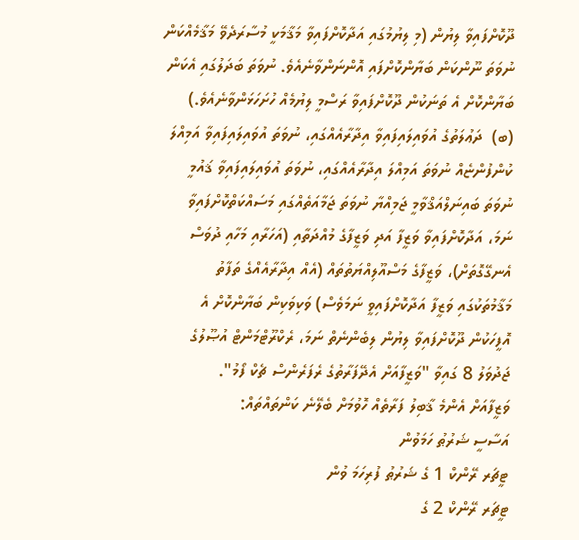ދޫކޮށްފައިވާ ލިޔުން (މި ލިޔުމުގައި އަދާކޮށްފައިވާ މަޤާމަކީ މުސާރަދެވޭ މަޤާމެއްކަން ނުވަތަ ނޫންކަން ބަޔާންކޮށްފައި އޮންނަންވާނެއެވެ. ނުވަތަ ބަދަލުގައި އެކަން ބަޔާންކޮށް އެ ތަނަކުން ދޫކޮށްފައިވާ ރަސްމީ ލިޔުމެއް ހުށަހަޅަންވާނެއެވެ.)
(ބ)  ދަޢުލަތުގެ އުވައިލައިފައިވާ އިދާރާއެއްގައި، ނުވަތަ އުވައިލައިފައިވާ އަމިއްލަ ކުންފުންޏެއް ނުވަތަ އަމިއްލަ އިދާރާއެއްގައި، ނުވަތަ އުވައިލައިފައިވާ ޤައުމީ ނުވަތަ ބައިނަލްއަޤްވާމީ ޖަމިއްޔާ ނުވަތަ ޖަމާއަތެއްގައި މަސައްކަތްކޮށްފައިވާ ނަމަ، އަދާކޮށްފައިވާ ވަޒީފާ އަދި ވަޒީފާގެ މުއްދަތާއި (އަހަރާއި މަހާއި ދުވަސް އެނގޭގޮތަށް)، ވަޒީފާގެ މަސްއޫލިއްޔަތުތައް (އެއް އިދާރާއެއްގެ ތަފާތު މަޤާމުތަކުގައި ވަޒީފާ އަދާކޮށްފައިވީ ނަމަވެސް) ވަކިވަކިން ބަޔާންކޮށް އެ އޮފީހަކުން ދޫކޮށްފައިވާ ލިޔުން ލިބެންނެތް ނަމަ، ރެކްރޫޓްމަންޓް އުޞޫލުގެ ޖަދުވަލު 8 ގައިވާ "ވަޒީފާއަށް އެދޭފަރާތުގެ ރެފަރެންސް ޗެކް ފޯމު".
ވަޒީފާއަށް އެންމެ ޤާބިލު ފަރާތެއް ހޮވުމަށް ބެލޭނެ ކަންތައްތައް:
އަސާސީ ޝަރުޠު ހަމަވުން
ޓީޗަރ ރޭންކް 1 ގެ ޝަރުޠު ފުރިހަމަ ވުން
ޓީޗަރ ރޭންކް 2 ގެ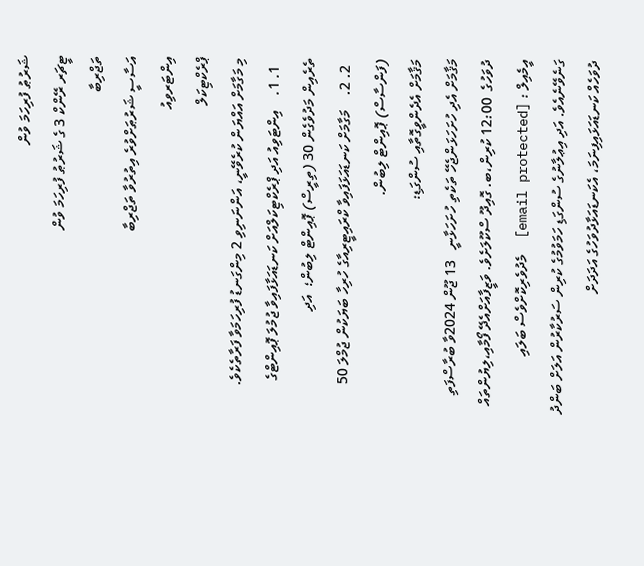ޝަރުޠު ފުރިހަމަ ވުން
ޓީޗަރ ރޭންކް 3 ގެ ޝަރުޠު ފުރިހަމަ ވުން
ތަޖްރިބާ
އަސާސީ ޝަރުޠަށްވުރެ އިތުރުވާ ތަޖްރިބާ
އިންޓަރވިއު
ޕްރެކްޓިކަލް
މި މަގާމަށް އައްޔަން ކުރެވޭނީ، އަންނަނިވި 2 މިންގަނޑު ފުރިހަމަވާ ފަރާތެކެވެ.
  1. 1.    އިންޓަވިއު އަދި ޕްރެކްޓިކަލްއަށް ކަނޑައަޅާފައިވާ ޖުމުލަ ޕޮއިންޓްގެ ތެރެއިން މަދުވެގެން 30 (ތިރީސް) ޕޮއިންޓް ލިބުން؛  އަދި
  2. 2.    މަގާމަށް ކަނޑައަޅަފައިވާ ކްރައިޓީރިއާގެ ހުރިހާ ބަޔަކުން ޖުމްލަ 50 (ފަންސާސް) ޕޮއިންޓް ލިބުން.
މަޤާމަށް އެދެންވީގޮތާއި ސުންގަޑި:
މަޤާމަށް އެދި ހުށަހަޅަންޖެހޭ ތަކެތި ހުށަހަޅާނީ   13 ޖޫން 2024ވާ ބުރާސްފަތި ދުވަހުގެ  12:00 ކުރިން،ބ. ގޮއިދޫ ސްކޫލަށެވެ. ވަޒީފާއަށްއެދޭ ފޯމާއި،ލިޔުންތައް އީމެއިލް : [email protected]  މެދުވެރިކޮށްވެސް ބަލައި ގަނެވޭނެއެވެ. އަދި އިޢުލާނުގެ ސުންގަޑި ހަމަވުމުގެ ކުރިން ސަރުކާރުން އަލަށް ބަންދު ދުވަހެއް ކަނޑައަޅައިފިނަމަ، އެކަނޑައަޅާދުވަހުގެ އަދަދަށް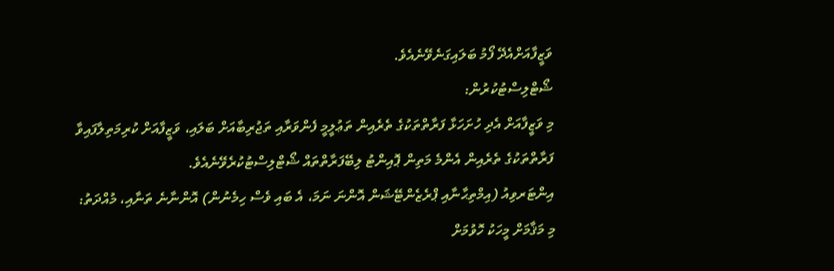ވަޒީފާއަށްއެދޭ ފޯމު ބަލައިގަނެވޭނެއެވެ.
ޝޯޓްލިސްޓުކުރުން:
މި ވަޒީފާއަށް އެދި ހުށަހަޅާ ފަރާތްތަކުގެ ތެރެއިން ތަޢުލީމީ ފެންވަރާއި ތަޖުރިބާއަށް ބަލައި، ވަޒީފާއަށް ކުރިމަތިލާފައިވާ ފަރާތްތަކުގެ ތެރެއިން އެންމެ މަތިން ޕޮއިންޓު ލިބޭފަރާތްތައް ޝޯޓްލިސްޓުކުރެވޭނެއެވެ.
އިންޓަރވިއު (އިމްތިޙާނާއި ޕްރެޒެންޓޭޝަން އޮންނަ ނަމަ، އެ ބައި ވެސް ހިމެނުން) އޮންނާނެ ތަނާއި، މުއްދަތު:
މި މަޤާމަށް މީހަކު ހޮވުމަށް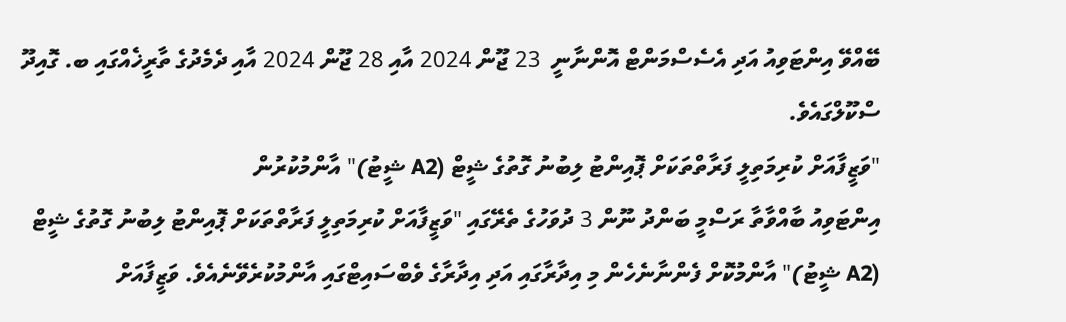ބޭއްވޭ އިންޓަވިއު އަދި އެސެސްމަންޓް އޮންނާނީ  23 ޖޫން 2024 އާއި 28 ޖޫން 2024 އާއި ދެމެދުގެ ތާރީޚެއްގައި ބ. ގޮއިދޫ ސްކޫލްގައެވެ.
"ވަޒީފާއަށް ކުރިމަތިލީ ފަރާތްތަކަށް ޕޮއިންޓު ލިބުނު ގޮތުގެ ޝީޓް (A2 ޝީޓު)" އާންމުކުރުން
އިންޓަވިއު ބާއްވާތާ ރަސްމީ ބަންދު ނޫން 3 ދުވަހުގެ ތެރޭގައި "ވަޒީފާއަށް ކުރިމަތިލީ ފަރާތްތަކަށް ޕޮއިންޓު ލިބުނު ގޮތުގެ ޝީޓް (A2 ޝީޓު)" އާންމުކޮށް ފެންނާނެހެން މި އިދާރާގައި އަދި އިދާރާގެ ވެބްސައިޓްގައި އާންމުކުރެވޭނެއެވެ. ވަޒީފާއަށް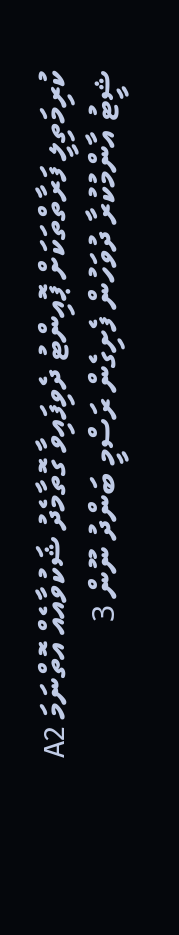ކުރިމަތިލީ ފަރާތްތަކަށް ޕޮއިންޓު ދެވިފައިވާ ގޮތާމެދު ޝަކުވާއެއް އޮތްނަމަ A2 ޝީޓު އާންމުކުރާ ދުވަހުން ފެށިގެން ރަސްމީ ބަންދު ނޫން 3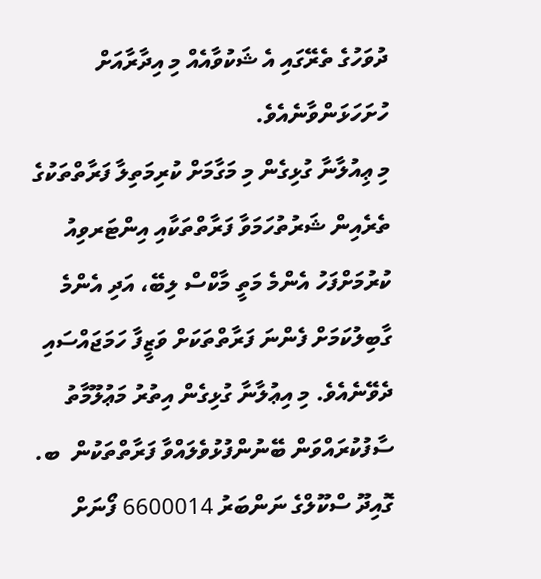ދުވަހުގެ ތެރޭގައި އެ ޝަކުވާއެއް މި އިދާރާއަށް ހުށަހަޅަންވާނެއެވެ.
މި ޢިއުލާނާ ގުޅިގެން މި މަގާމަށް ކުރިމަތިލާ ފަރާތްތަކުގެ ތެރެއިން ޝަރުތުހަމަވާ ފަރާތްތަކާއި އިންޓަރވިއު ކުރުމަށްފަހު އެންމެ މަތީ މާކްސް ލިބޭ، އަދި އެންމެ ގާބިލުކަމަށް ފެންނަ ފަރާތްތަކަށް ވަޒީފާ ހަމަޖައްސައި ދެވޭނެއެވެ. މި އިޢުލާނާ ގުޅިގެން އިތުރު މަޢުލޫމާތު ސާފުކުރައްވަން ބޭނުންފުޅުވެލައްވާ ފަރާތްތަކުން  ބ. ގޮއިދޫ ސްކޫލްގެ ނަންބަރު 6600014 ފޯނަށް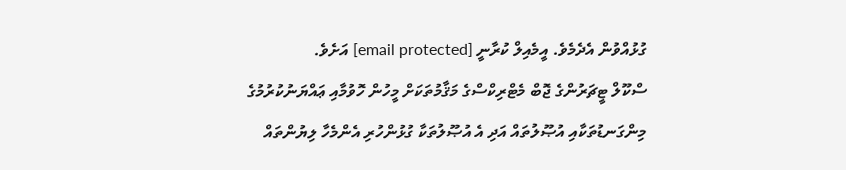ގުޅުއްވުން އެދެމެވެ. އީމެއިލް ކުރާނީ [email protected] އަށެވެ.
ސްކޫލް ޓީޗަރުންގެ ޖޮބް މެޓްރިކްސްގެ މަޤާމުތަކަށް މީހުން ހޮވުމާއި ޢައްޔަނުކުރުމުގެ މިންގަނޑުތަކާއި އުޞޫލުތައް އަދި އެ އުޞޫލުތަކާ ގުޅުންހުރި އެންމެހާ ލިޔުންތައް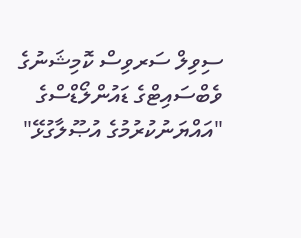ސިވިލް ސަރވިސް ކޮމިޝަނުގެ ވެބްސައިޓްގެ ޑައުންލޯޑްސްގެ "އައްޔަނުކުރުމުގެ އުޞޫލާގުޅޭ"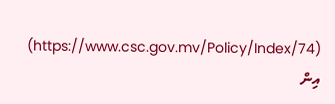(https://www.csc.gov.mv/Policy/Index/74) އިން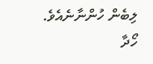ލިބެން ހުންނާނެއެވެ.
ހޯދާ